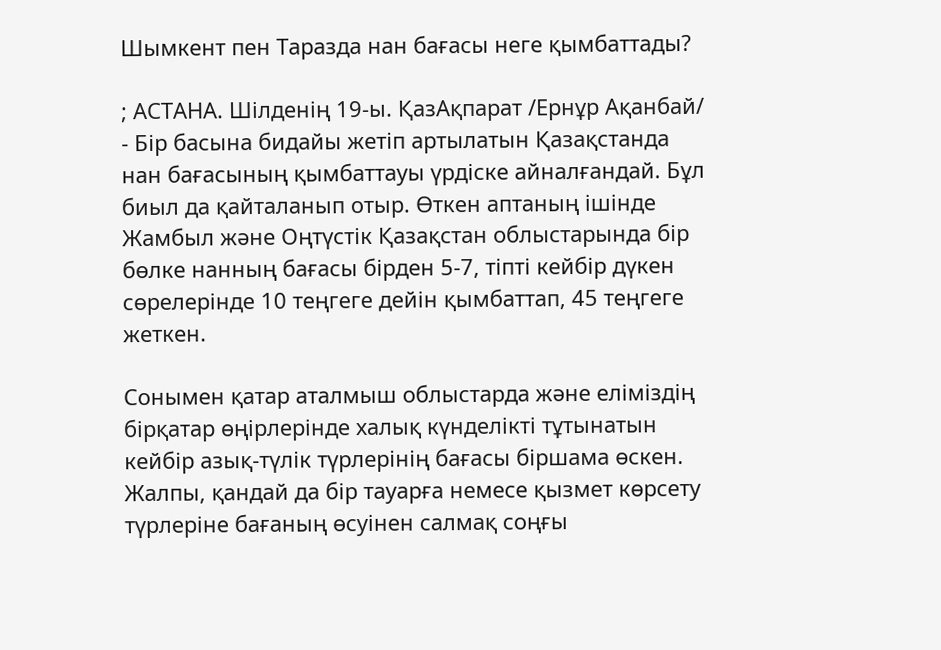Шымкент пен Таразда нан бағасы неге қымбаттады?

; АСТАНА. Шілденің 19-ы. ҚазАқпарат /Ернұр Ақанбай/ - Бір басына бидайы жетіп артылатын Қазақстанда нан бағасының қымбаттауы үрдіске айналғандай. Бұл биыл да қайталанып отыр. Өткен аптаның ішінде Жамбыл және Оңтүстік Қазақстан облыстарында бір бөлке нанның бағасы бірден 5-7, тіпті кейбір дүкен сөрелерінде 10 теңгеге дейін қымбаттап, 45 теңгеге жеткен.

Сонымен қатар аталмыш облыстарда және еліміздің бірқатар өңірлерінде халық күнделікті тұтынатын кейбір азық-түлік түрлерінің бағасы біршама өскен. Жалпы, қандай да бір тауарға немесе қызмет көрсету түрлеріне бағаның өсуінен салмақ соңғы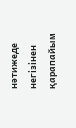нәтижеде негізінен қарапайым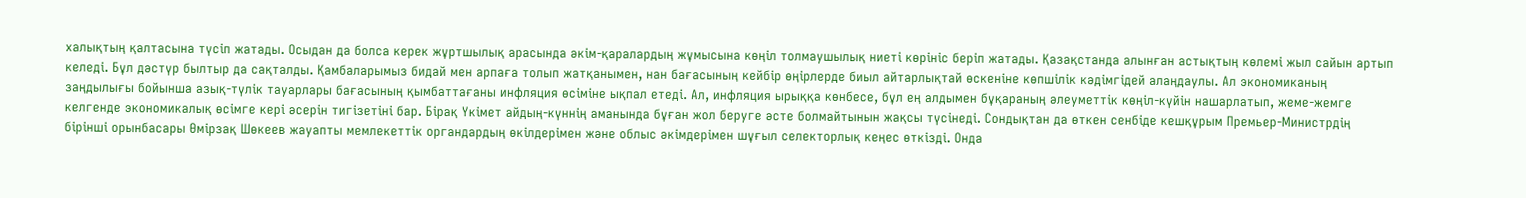халықтың қалтасына түсіп жатады. Осыдан да болса керек жұртшылық арасында әкім-қаралардың жұмысына көңіл толмаушылық ниеті көрініс беріп жатады. Қазақстанда алынған астықтың көлемі жыл сайын артып келеді. Бұл дәстүр былтыр да сақталды. Қамбаларымыз бидай мен арпаға толып жатқанымен, нан бағасының кейбір өңірлерде биыл айтарлықтай өскеніне көпшілік кәдімгідей алаңдаулы. Ал экономиканың заңдылығы бойынша азық-түлік тауарлары бағасының қымбаттағаны инфляция өсіміне ықпал етеді. Ал, инфляция ырыққа көнбесе, бұл ең алдымен бұқараның әлеуметтік көңіл-күйін нашарлатып, жеме-жемге келгенде экономикалық өсімге кері әсерін тигізетіні бар. Бірақ Үкімет айдың-күннің аманында бұған жол беруге әсте болмайтынын жақсы түсінеді. Сондықтан да өткен сенбіде кешқұрым Премьер-Министрдің бірінші орынбасары Өмірзақ Шөкеев жауапты мемлекеттік органдардың өкілдерімен және облыс әкімдерімен шұғыл селекторлық кеңес өткізді. Онда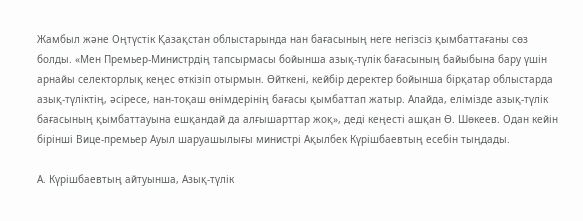Жамбыл және Оңтүстік Қазақстан облыстарында нан бағасының неге негізсіз қымбаттағаны сөз болды. «Мен Премьер-Министрдің тапсырмасы бойынша азық-түлік бағасының байыбына бару үшін арнайы селекторлық кеңес өткізіп отырмын. Өйткені, кейбір деректер бойынша бірқатар облыстарда азық-түліктің, әсіресе, нан-тоқаш өнімдерінің бағасы қымбаттап жатыр. Алайда, елімізде азық-түлік бағасының қымбаттауына ешқандай да алғышарттар жоқ», деді кеңесті ашқан Ө. Шөкеев. Одан кейін бірінші Вице-премьер Ауыл шаруашылығы министрі Ақылбек Күрішбаевтың есебін тыңдады.

А. Күрішбаевтың айтуынша, Азық-түлік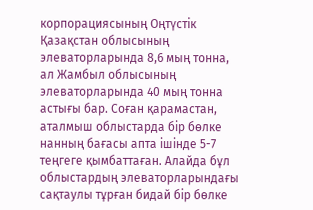корпорациясының Оңтүстік Қазақстан облысының элеваторларында 8,6 мың тонна, ал Жамбыл облысының элеваторларында 40 мың тонна астығы бар. Соған қарамастан, аталмыш облыстарда бір бөлке нанның бағасы апта ішінде 5-7 теңгеге қымбаттаған. Алайда бұл облыстардың элеваторларындағы сақтаулы тұрған бидай бір бөлке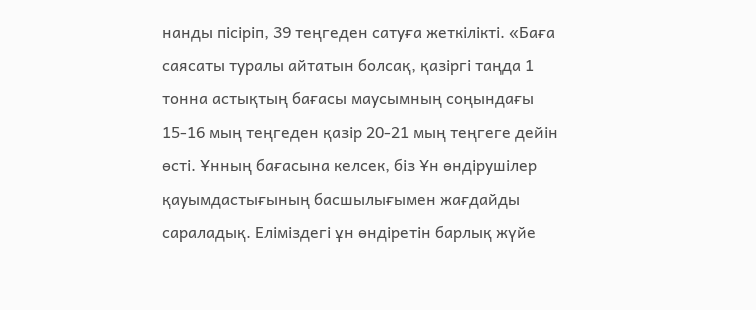нанды пісіріп, 39 теңгеден сатуға жеткілікті. «Баға саясаты туралы айтатын болсақ, қазіргі таңда 1 тонна астықтың бағасы маусымның соңындағы 15-16 мың теңгеден қазір 20-21 мың теңгеге дейін өсті. Ұнның бағасына келсек, біз Ұн өндірушілер қауымдастығының басшылығымен жағдайды сараладық. Еліміздегі ұн өндіретін барлық жүйе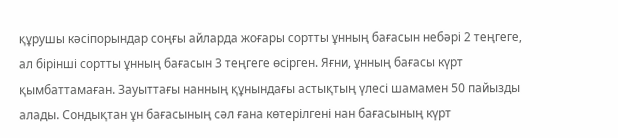құрушы кәсіпорындар соңғы айларда жоғары сортты ұнның бағасын небәрі 2 теңгеге, ал бірінші сортты ұнның бағасын 3 теңгеге өсірген. Яғни, ұнның бағасы күрт қымбаттамаған. Зауыттағы нанның құнындағы астықтың үлесі шамамен 50 пайызды алады. Сондықтан ұн бағасының сәл ғана көтерілгені нан бағасының күрт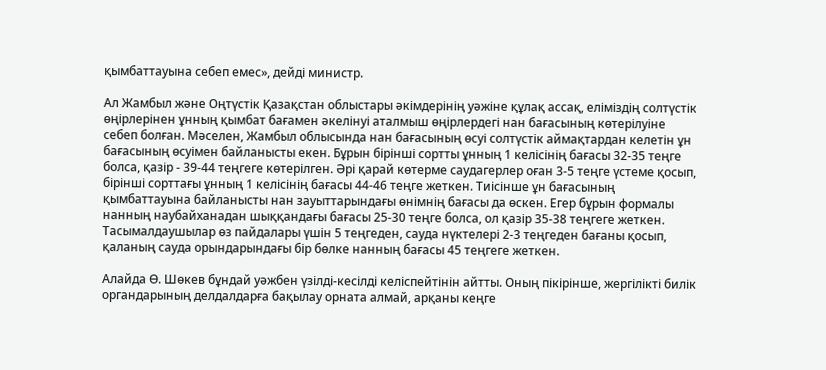қымбаттауына себеп емес», дейді министр.

Ал Жамбыл және Оңтүстік Қазақстан облыстары әкімдерінің уәжіне құлақ ассақ, еліміздің солтүстік өңірлерінен ұнның қымбат бағамен әкелінуі аталмыш өңірлердегі нан бағасының көтерілуіне себеп болған. Мәселен, Жамбыл облысында нан бағасының өсуі солтүстік аймақтардан келетін ұн бағасының өсуімен байланысты екен. Бұрын бірінші сортты ұнның 1 келісінің бағасы 32-35 теңге болса, қазір - 39-44 теңгеге көтерілген. Әрі қарай көтерме саудагерлер оған 3-5 теңге үстеме қосып, бірінші сорттағы ұнның 1 келісінің бағасы 44-46 теңге жеткен. Тиісінше ұн бағасының қымбаттауына байланысты нан зауыттарындағы өнімнің бағасы да өскен. Егер бұрын формалы нанның наубайханадан шыққандағы бағасы 25-30 теңге болса, ол қазір 35-38 теңгеге жеткен. Тасымалдаушылар өз пайдалары үшін 5 теңгеден, сауда нүктелері 2-3 теңгеден бағаны қосып, қаланың сауда орындарындағы бір бөлке нанның бағасы 45 теңгеге жеткен.

Алайда Ө. Шөкев бұндай уәжбен үзілді-кесілді келіспейтінін айтты. Оның пікірінше, жергілікті билік органдарының делдалдарға бақылау орната алмай, арқаны кеңге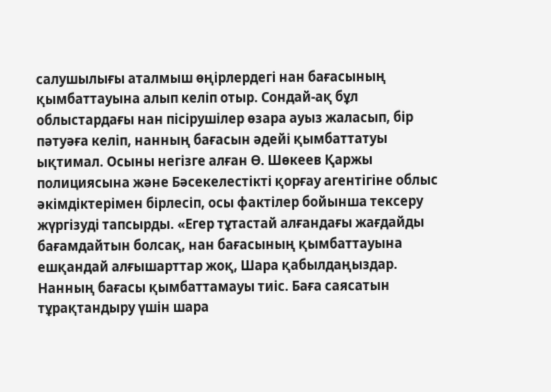салушылығы аталмыш өңірлердегі нан бағасының қымбаттауына алып келіп отыр. Сондай-ақ бұл облыстардағы нан пісірушілер өзара ауыз жаласып, бір пәтуәға келіп, нанның бағасын әдейі қымбаттатуы ықтимал. Осыны негізге алған Ө. Шөкеев Қаржы полициясына және Бәсекелестікті қорғау агентігіне облыс әкімдіктерімен бірлесіп, осы фактілер бойынша тексеру жүргізуді тапсырды. «Егер тұтастай алғандағы жағдайды бағамдайтын болсақ, нан бағасының қымбаттауына ешқандай алғышарттар жоқ, Шара қабылдаңыздар. Нанның бағасы қымбаттамауы тиіс. Баға саясатын тұрақтандыру үшін шара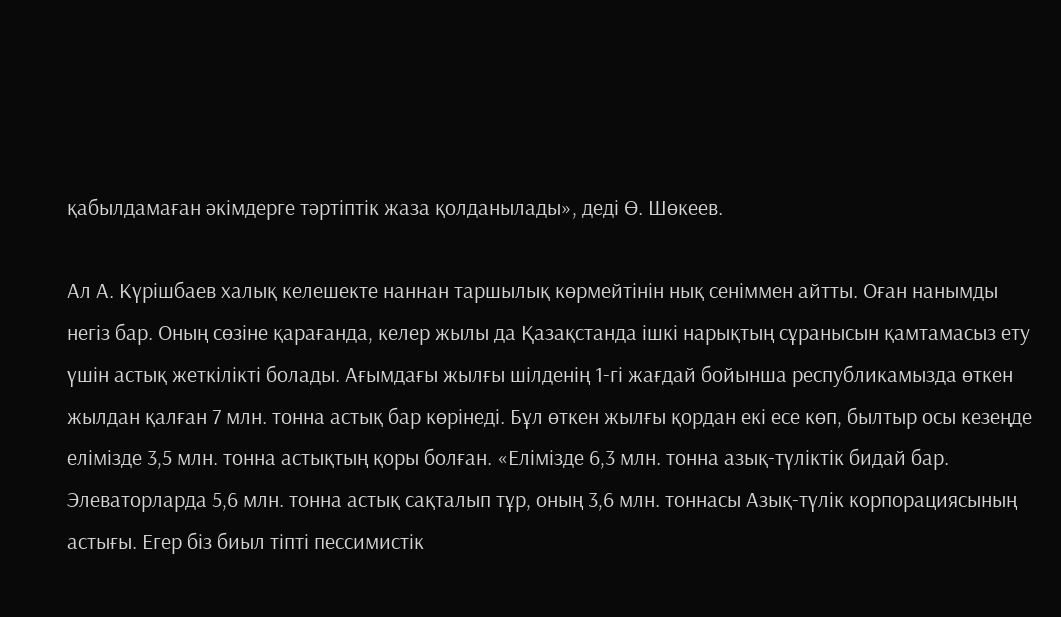қабылдамаған әкімдерге тәртіптік жаза қолданылады», деді Ө. Шөкеев.

Ал А. Күрішбаев халық келешекте наннан таршылық көрмейтінін нық сеніммен айтты. Оған нанымды негіз бар. Оның сөзіне қарағанда, келер жылы да Қазақстанда ішкі нарықтың сұранысын қамтамасыз ету үшін астық жеткілікті болады. Ағымдағы жылғы шілденің 1-гі жағдай бойынша республикамызда өткен жылдан қалған 7 млн. тонна астық бар көрінеді. Бұл өткен жылғы қордан екі есе көп, былтыр осы кезеңде елімізде 3,5 млн. тонна астықтың қоры болған. «Елімізде 6,3 млн. тонна азық-түліктік бидай бар. Элеваторларда 5,6 млн. тонна астық сақталып тұр, оның 3,6 млн. тоннасы Азық-түлік корпорациясының астығы. Егер біз биыл тіпті пессимистік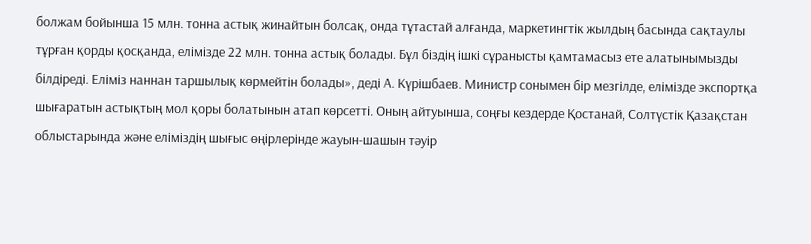болжам бойынша 15 млн. тонна астық жинайтын болсақ, онда тұтастай алғанда, маркетингтік жылдың басында сақтаулы тұрған қорды қосқанда, елімізде 22 млн. тонна астық болады. Бұл біздің ішкі сұранысты қамтамасыз ете алатынымызды білдіреді. Еліміз наннан таршылық көрмейтін болады», деді А. Күрішбаев. Министр сонымен бір мезгілде, елімізде экспортқа шығаратын астықтың мол қоры болатынын атап көрсетті. Оның айтуынша, соңғы кездерде Қостанай, Солтүстік Қазақстан облыстарында және еліміздің шығыс өңірлерінде жауын-шашын тәуір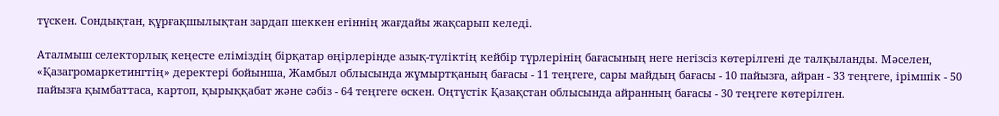түскен. Сондықтан, құрғақшылықтан зардап шеккен егіннің жағдайы жақсарып келеді.

Аталмыш селекторлық кеңесте еліміздің бірқатар өңірлерінде азық-түліктің кейбір түрлерінің бағасының неге негізсіз көтерілгені де талқыланды. Мәселен, «Қазагромаркетингтің» деректері бойынша, Жамбыл облысында жұмыртқаның бағасы - 11 теңгеге, сары майдың бағасы - 10 пайызға, айран - 33 теңгеге, ірімшік - 50 пайызға қымбаттаса, картоп, қырыққабат және сәбіз - 64 теңгеге өскен. Оңтүстік Қазақстан облысында айранның бағасы - 30 теңгеге көтерілген.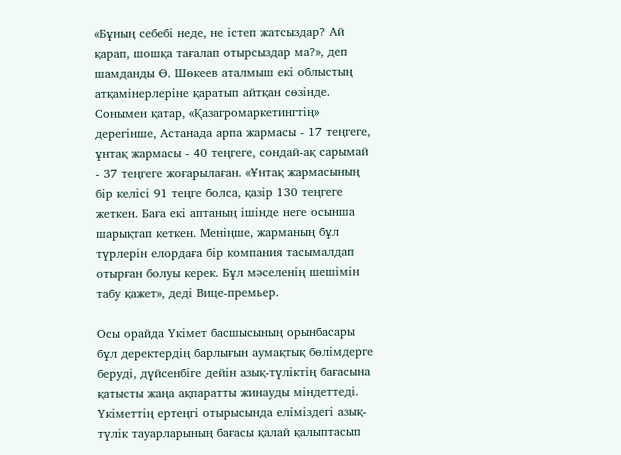«Бұның себебі неде, не істеп жатсыздар? Ай қарап, шошқа тағалап отырсыздар ма?», деп шамданды Ө. Шөкеев аталмыш екі облыстың атқамінерлеріне қаратып айтқан сөзінде. Сонымен қатар, «Қазагромаркетингтің» дерегінше, Астанада арпа жармасы - 17 теңгеге, ұнтақ жармасы - 40 теңгеге, сондай-ақ сарымай - 37 теңгеге жоғарылаған. «Ұнтақ жармасының бір келісі 91 теңге болса, қазір 130 теңгеге жеткен. Баға екі аптаның ішінде неге осынша шарықтап кеткен. Меніңше, жарманың бұл түрлерін елордаға бір компания тасымалдап отырған болуы керек. Бұл мәселенің шешімін табу қажет», деді Вице-премьер.

Осы орайда Үкімет басшысының орынбасары бұл деректердің барлығын аумақтық бөлімдерге беруді, дүйсенбіге дейін азық-түліктің бағасына қатысты жаңа ақпаратты жинауды міндеттеді. Үкіметтің ертеңгі отырысында еліміздегі азық-түлік тауарларының бағасы қалай қалыптасып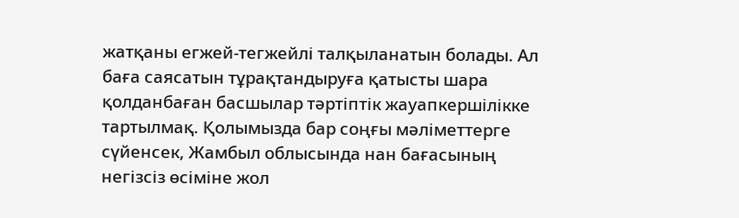жатқаны егжей-тегжейлі талқыланатын болады. Ал баға саясатын тұрақтандыруға қатысты шара қолданбаған басшылар тәртіптік жауапкершілікке тартылмақ. Қолымызда бар соңғы мәліметтерге сүйенсек, Жамбыл облысында нан бағасының негізсіз өсіміне жол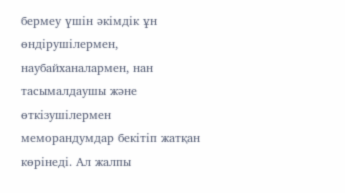бермеу үшін әкімдік ұн өндірушілермен, наубайханалармен, нан тасымалдаушы және өткізушілермен меморандумдар бекітіп жатқан көрінеді. Ал жалпы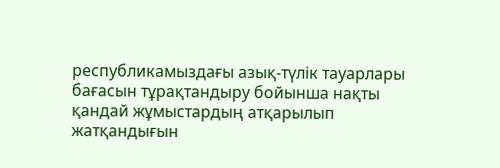республикамыздағы азық-түлік тауарлары бағасын тұрақтандыру бойынша нақты қандай жұмыстардың атқарылып жатқандығын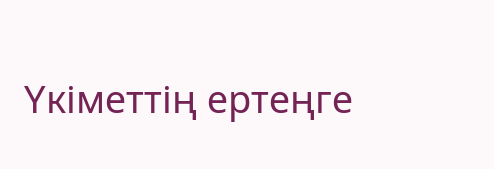Үкіметтің ертеңге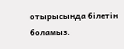отырысында білетін боламыз.